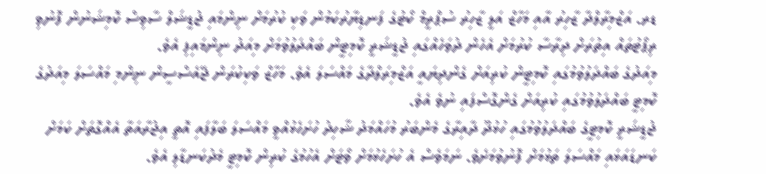ޑރ. އަޒްމިރާލްދާ ޒާހިރު އާއި މަހާޒް އަލީ ޒާހިރު ސުޕްރީމް ކޯޓުގެ ފަނޑިޔާރުކަމުން ވަކި ކުރުމަށް ނިންމައި ޖުޑީޝަލް ސާވިސް ކޮމިޝަނުން ފޮނުވި ރިޕޯޓުތައް އިތުރަށް ދިރާސާ ކުރުމަށް އެހެން ދުވަހެއްގައި ޖުޑީޝަރީ ކޮމިޓީން ބައްދަލުވުމަށް މިއަދު ނިންމައިފި އެވެ.
މިއަދުގެ ބައްދަލުވުމުގައި ކޮމިޓީން ކުރިއަށް ގެންދިޔައީ އަޒްމިރަލްދާގެ މައްސަލަ އެވެ. މަހާޒް ވަކިކުރަން ޖޭއެސްސީން ނިންމި މައްސަލަ މިއަދުގެ ކޮމިޓީ ބައްދަލުވުމުގައި ކުރިއަށް ގެންގޮސްފައި ނުވެ އެވެ.
ޖުޑީޝަރީ ކޮމިޓީގެ ބައްދަލުވުމުގައި ހުޅުދޫ ދާއިރާގެ މެންބަރު މުހައްމަދު ޝާހިދު ހުށަހެޅުއްވީ މައްސަލަ ބަލާފައި އޮތީ އިޖުރާއަތާ އެއްގޮތަށް ކަމަށް ކަނޑައަޅައި މައްސަލަ ތަޅުމަށް ފޮނުވުމަށެވެ. ނަމަވެސް އެ ހުށަހެޅުމަށް ވޯޓަށް އެހުމުގެ ކުރިން ކޮމިޓީ މެދުކަނޑާލި އެވެ.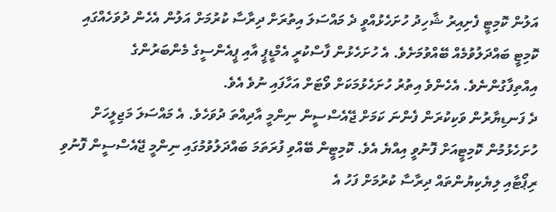އަލުން ކޮމިޓީ ފެށިއިރު ޝާހިދު ހުށަހެޅުއްވީ ދެ މައްސަލަ އިތުރަށް ދިރާސާ ކުރުމަށް އަލުން އެހެން ދުވަހެއްގައި ކޮމިޓީ ބައްދަލުވުމެއް ބޭއްވުމަށެވެ. އެ ހުށަހެޅުން ފާސްކުރީ އެމްޑީޕީ އާއި ޕީއެންސީގެ މެންބަރުންގެ އިއްތިފާގުންނެވެ. އެހެންވެ އިތުރު ހުށަހެޅުމަކަށް ވޯޓަށް އަހާފައި ނުވެ އެވެ.
ދެ ފަނޑިޔާރުން ވަކިކުރަން ފެންނަ ކަމަށް ޖޭއެސްސީން ނިންމީ އާދިއްތަ ދުވަހެވެ. އެ މައްސަލަ މަޖިލީހަށް ހުށަހެޅުމުން ކޮމިޓީއަށް ފޮނުވީ އިއްޔެ އެވެ. ކޮމިޓީން ބޭއްވި ފުރަތަމަ ބައްދަލުވުމުގައި ނިންމީ ޖޭއެސްސީން ފޮނުވި ރިޕޯޓާއި ލިޔެކިޔުންތައް ދިރާސާ ކުރުމަށް ފަހު އެ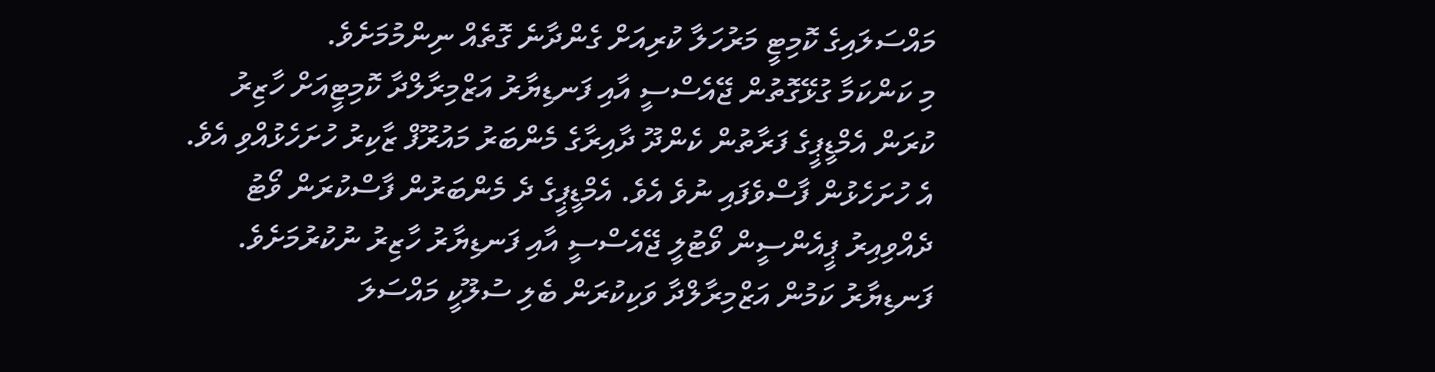މައްސަލައިގެ ކޮމިޓީ މަރުހަލާ ކުރިއަށް ގެންދާނެ ގޮތެއް ނިންމުމަށެވެ.
މި ކަންކަމާ ގުޅޭގޮތުން ޖޭއެސްސީ އާއި ފަނޑިޔާރު އަޒްމިރާލްދާ ކޮމިޓީއަށް ހާޒިރު ކުރަން އެމްޑީޕީގެ ފަރާތުން ކެންދޫ ދާއިރާގެ މެންބަރު މައުރޫފް ޒާކިރު ހުށަހެޅުއްވި އެވެ. އެ ހުށަހެޅުން ފާސްވެފައި ނުވެ އެވެ. އެމްޑީޕީގެ ދެ މެންބަރުން ފާސްކުރަން ވޯޓު ދެއްވިއިރު ޕީއެންސީން ވޯޓުލީ ޖޭއެސްސީ އާއި ފަނޑިޔާރު ހާޒިރު ނުކުރުމަށެވެ.
ފަނޑިޔާރު ކަމުން އަޒްމިރާލްދާ ވަކިކުރަން ބެލި ސުލޫކީ މައްސަލަ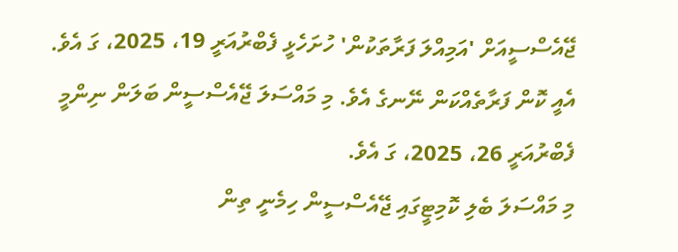ޖޭއެސްސީއަށް 'އަމިއްލަ ފަރާތަކުން' ހުށަހެޅީ ފެބްރުއަރީ 19، 2025، ގަ އެވެ. އެއީ ކޮން ފަރާތެއްކަން ނޭނގެ އެވެ. މި މައްސަލަ ޖޭއެސްސީން ބަލަން ނިންމީ ފެބްރުއަރީ 26، 2025، ގަ އެވެ.
މި މައްސަލަ ބެލި ކޮމިޓީގައި ޖޭއެސްސީން ހިމެނީ ތިން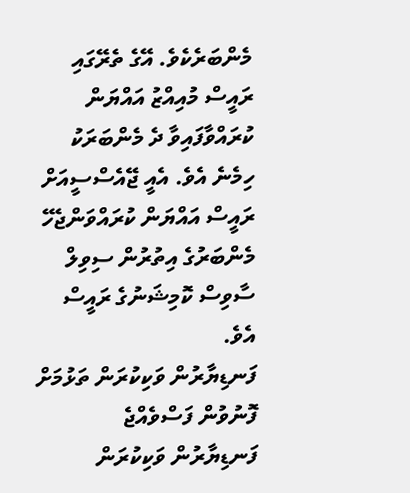މެންބަރެކެވެ. އޭގެ ތެރޭގައި ރައީސް މުއިއްޒު އައްޔަން ކުރައްވާފައިވާ ދެ މެންބަރަކު ހިމެނެ އެވެ. އެއީ ޖޭއެސްސީއަށް ރައީސް އައްޔަން ކުރައްވަންޖެހޭ މެންބަރުގެ އިތުރުން ސިވިލް ސާވިސް ކޮމިޝަނުގެ ރައީސް އެވެ.
ފަނޑިޔާރުން ވަކިކުރަން ތަޅުމަށް ފޮނުވުން ފަސްވެއްޖެ ފަނޑިޔާރުން ވަކިކުރަން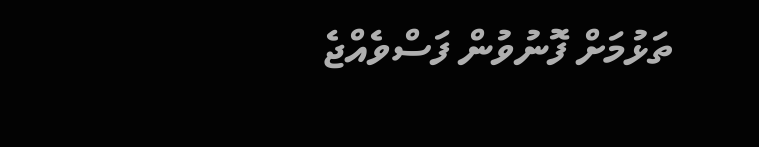ތަޅުމަށް ފޮނުވުން ފަސްވެއްޖެ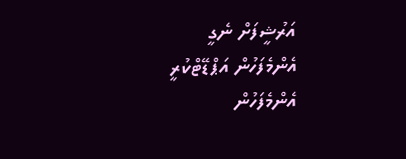އަރުޝީފަށް ނެގީ
އެންމެފަހުން އަޕްޑޭޓްކުރީ
އެންމެފަހުން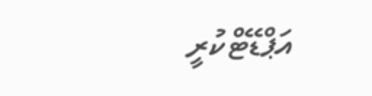އަޕްޑޭޓްކުރީ